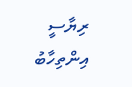ރިޔާސީ އިންތިހާބު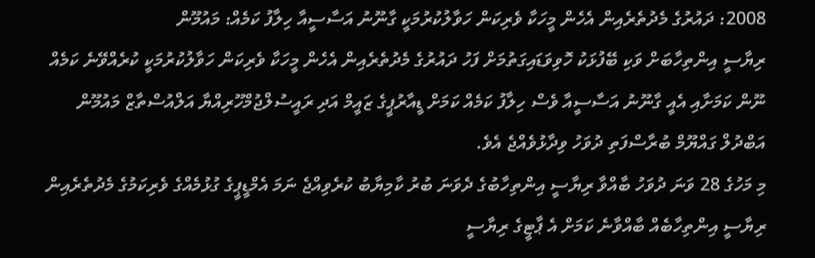2008: ދައުރުގެ މެދުތެރެއިން އެހެން މީހަކާ ވެރިކަން ހަވާލުކުރުމަކީ ގާނޫނު އަސާސީއާ ހިލާފު ކަމެއް: މައުމޫން
ރިޔާސީ އިންތިހާބަށް ވަކި ބޭފުޅަކު ހޮވިވަޑައިގަތުމަށް ފަހު ދައުރުގެ މެދުތެރެއިން އެހެން މީހަކާ ވެރިކަން ހަވާލުކުރުމަކީ ކުރެއްވޭނެ ކަމެއް ނޫން ކަމަށާއި އެއީ ގާނޫނު އަސާސީއާ ވެސް ހިލާފު ކަމެއް ކަމަށް ޑީއާރުޕީގެ ޒައީމް އަދި ރައީސުލްޖުމްހޫރިއްޔާ އަލްއުސްތާޒް މައުމޫން އަބްދުލް ގައްޔޫމް ބުރާސްފަތި ދުވަހު ވިދާޅުވެއްޖެ އެވެ.
މި މަހުގެ 28 ވަނަ ދުވަހު ބާއްވާ ރިޔާސީ އިންތިހާބުގެ ދެވަނަ ބުރު ކާމިޔާބު ކުރެވިއްޖެ ނަމަ އެމްޑީޕީގެ ގުޅުމެއްގެ ވެރިކަމުގެ މެދުތެރެއިން ރިޔާސީ އިންތިހާބެއް ބާއްވާނެ ކަމަށް އެ ޕާޓީގެ ރިޔާސީ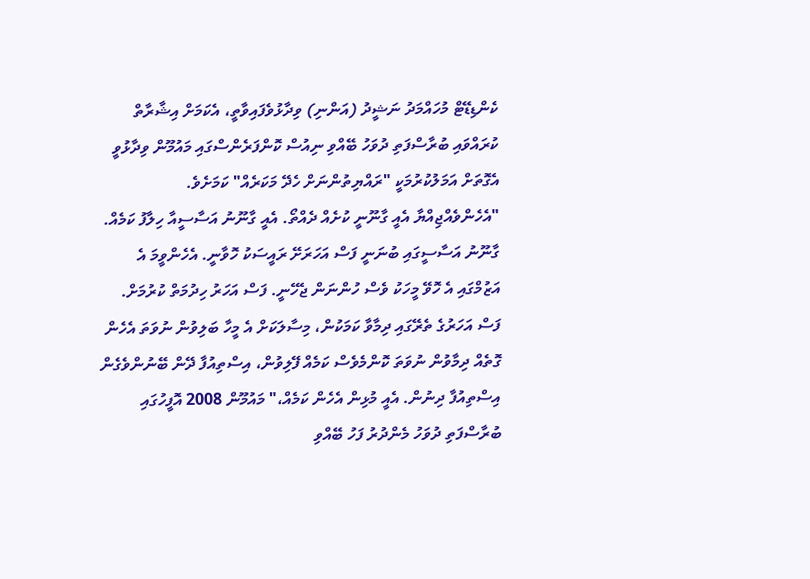ކެންޑިޑޭޓް މުހައްމަދު ނަޝީދު (އަންނި) ވިދާޅުވެފައިވާތީ، އެކަމަށް އިޝާރާތް ކުރައްވައި ބުރާސްފަތި ދުވަހު ބޭއްވި ނިއުސް ކޮންފަރެންސްގައި މައުމޫން ވިދާޅުވީ އެގޮތަށް އަމަލުކުރުމަކީ "ރައްޔިތުންނަށް ހެދޭ މަކަރެއް" ކަމަށެވެ.
"އެހެންވެއްޖިއްޔާ އެއީ ގާނޫނީ ކުށެއް ދެއްތޯ. އެއީ ގާނޫނު އަސާސީއާ ހިލާފު ކަމެއް. ގާނޫނު އަސާސީގައި ބުނަނީ ފަސް އަހަރަށޭ ރައީސަކު ހޮވާނީ. އެހެންވީމަ އެ އަޒުމްގައި އެ ހޮވޭ މީހަކު ވެސް ހުންނަން ޖެހޭނީ. ފަސް އަހަރު ހިދުމަތް ކުރުމަށް. ފަސް އަހަރުގެ ތެރޭގައި ދިމާވާ ކަމަކުން، މިސާލަކަށް އެ މީހާ ބަލިވުން ނުވަތަ އެހެން ގޮތެއް ދިމާވުން ނުވަތަ ކޮންމެވެސް ކަމެއް ފޭލިވުން، އިސްތިއުފާ ދޭން ބޭނުންވެގެން އިސްތިއުފާ ދިނުން. އެއީ މުޅިން އެހެން ކަމެއް،" މައުމޫން 2008 އޮފީހުގައި ބުރާސްފަތި ދުވަހު މެންދުރު ފަހު ބޭއްވި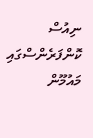ނިއުސް ކޮންފަރެންސްގައި މައުމޫން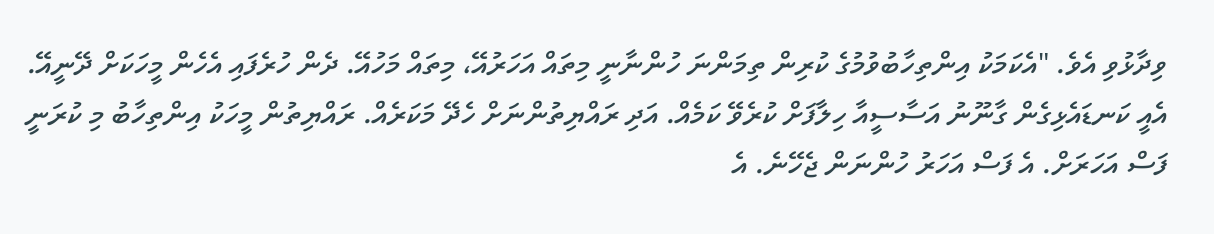ވިދާޅުވި އެވެ. "އެކަމަކު އިންތިހާބުވުމުގެ ކުރިން ތިމަންނަ ހުންނާނީ މިތައް އަހަރުއޭ، މިތައް މަހުއޭ. ދެން ހުރެފައި އެހެން މީހަކަށް ދޭނީއޭ. އެއީ ކަނޑައެޅިގެން ގާނޫނު އަސާސީއާ ހިލާފަށް ކުރެވޭ ކަމެއް. އަދި ރައްޔިތުންނަށް ހެދޭ މަކަރެއް. ރައްޔިތުން މީހަކު އިންތިހާބު މި ކުރަނީ ފަސް އަހަރަށް. އެ ފަސް އަހަރު ހުންނަން ޖެހޭނެ. އެ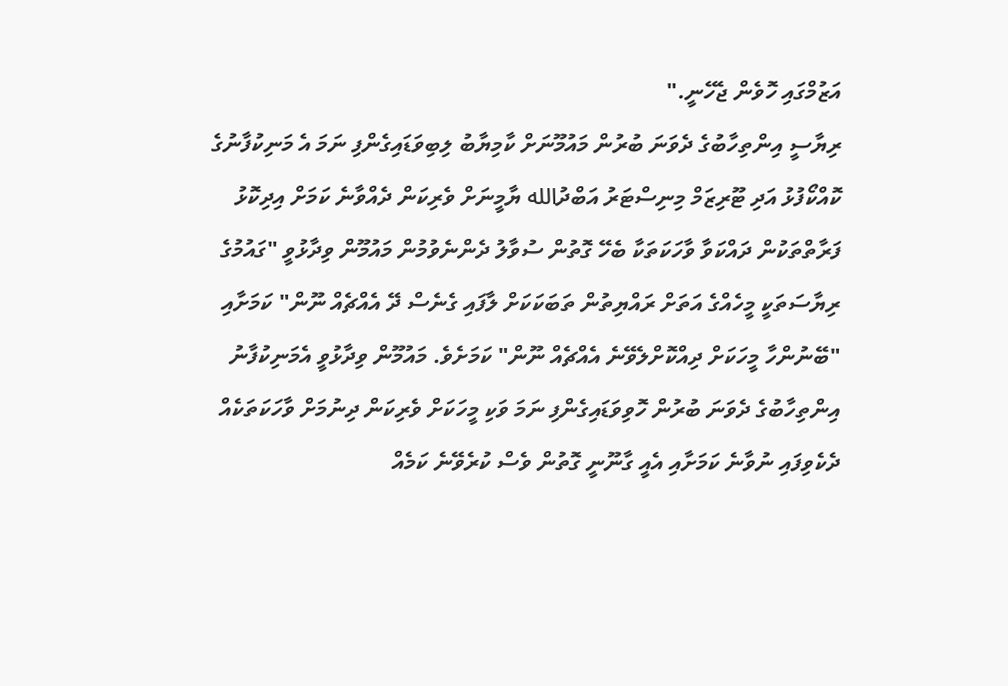އަޒުމްގައި ހޮވެން ޖެހޭނީ."
ރިޔާސީ އިންތިހާބުގެ ދެވަނަ ބުރުން މައުމޫނަށް ކާމިޔާބު ލިބިވަޑައިގެންފި ނަމަ އެ މަނިކުފާނުގެ ކޮއްކޯފުޅު އަދި ޓޫރިޒަމް މިނިސްޓަރު އަބްދުالله ޔާމީނަށް ވެރިކަން ދެއްވާނެ ކަމަށް އިދިކޮޅު ފަރާތްތަކުން ދައްކަވާ ވާހަކަތަކާ ބެހޭ ގޮތުން ސުވާލު ދެންނެވުމުން މައުމޫން ވިދާޅުވީ "ގައުމުގެ ރިޔާސަތަކީ މީހެއްގެ އަތަށް ރައްޔިތުން ތަބަކަކަށް ލާފައި ގެނެސް ދޭ އެއްޗެއް ނޫން" ކަމަށާއި "ބޭނުންހާ މީހަކަށް ދިއްކޮށްލެވޭނެ އެއްޗެއް ނޫން" ކަމަށެވެ. މައުމޫން ވިދާޅުވީ އެމަނިކުފާނު އިންތިހާބުގެ ދެވަނަ ބުރުން ހޮވިވަޑައިގެންފި ނަމަ ވަކި މީހަކަށް ވެރިކަން ދިނުމަށް ވާހަކަތަކެއް ދެކެވިފައި ނުވާނެ ކަމަށާއި އެއީ ގާނޫނީ ގޮތުން ވެސް ކުރެވޭނެ ކަމެއް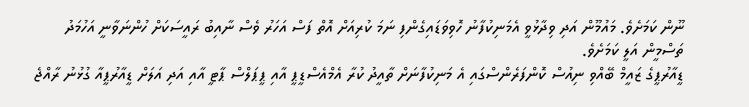ނޫން ކަމަށެވެ. މައުމޫން އަދި ވިދާޅުވީ އެމަނިކުފާނު ހޮވިވަޑައިގެންފި ނަމަ ކުރިއަށް އޮތް ފަސް އަހަރު ވެސް ނާއިބު ރައީސަކަށް ހުންނަވާނީ އަހުމަދު ތަސްމީން އަލީ ކަމަށެވެ.
ޑީއާރުޕީގެ ޒައީމް ބޭއްވި ނިއުސް ކޮންފަރެންސްގައި އެ މަނިކުފާނަށް ތާއީދު ކުރާ އެމްއެސްޑީޕީ އާއި ޕީޕަލްސް ޕާޓީ އާއި އަދި އަލަށް ޑީއާރުޕީއާ ގުޅުނު ރާއްޖެ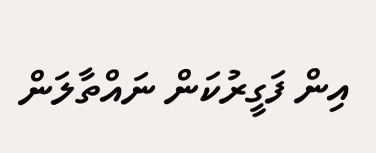އިން ފަގީރުކަން ނައްތާލަން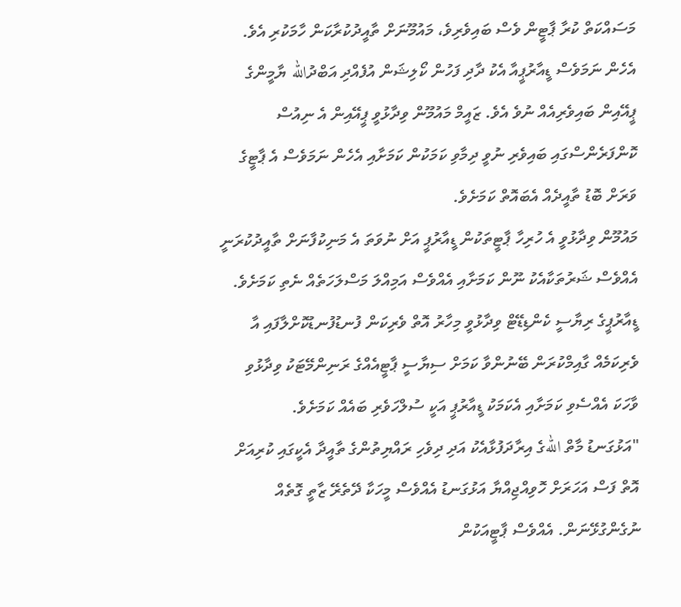މަސައްކަތް ކުރާ ޕާޓީން ވެސް ބައިވެރިވެ، މައުމޫނަށް ތާއީދުކުރާކަން ހާމަކުރި އެވެ. އެހެން ނަމަވެސް ޑީއާރުޕީއާ އެކު ދާދި ފަހުން ކޯލިޝަން އުފެއްދި އަބްދުالله ޔާމީންގެ ޕީއޭއިން ބައިވެރިއެއް ނުވެ އެވެ. ޒައީމް މައުމޫން ވިދާޅުވީ ޕީއޭއިން އެ ނިއުސް ކޮންފަރެންސްގައި ބައިވެރި ނުވީ ދިމާވި ކަމަކުން ކަމަށާއި އެހެން ނަމަވެސް އެ ޕާޓީގެ ވަރަށް ބޮޑު ތާއީދެއް އެބައޮތް ކަމަށެވެ.
މައުމޫން ވިދާޅުވީ އެ ހުރިހާ ޕާޓީތަކުން ޑީއާރުޕީ އަށް ނުވަތަ އެ މަނިކުފާނަށް ތާއީދުކުރަނީ އެއްވެސް ޝަރުތަކާއެކު ނޫން ކަމަށާއި އެއްވެސް އަމިއްލަ މަސްލަހަތެއް ނެތި ކަމަށެވެ. ޑީއާރުޕީގެ ރިޔާސީ ކެންޑިޑޭޓް ވިދާޅުވީ މިހާރު އޮތް ވެރިކަން ފުނޑުފުނޑުކޮށްލާފައި އާ ވެރިކަމެއް ގާއިމްކުރަން ބޭނުންވާ ކަމަށް ސިޔާސީ ޕާޓީއެއްގެ ރަނިންމޭޓަކު ވިދާޅުވި ވާހަކަ އެއްސެވި ކަމަށާއި އެކަމަކު ޑީއާރުޕީ އަކީ ސުލްހަވެރި ބައެއް ކަމަށެވެ.
"އަޅުގަނޑު މާތް اللهގެ އިރާދަފުޅާއެކު އަދި ދިވެހި ރައްޔިތުންގެ ތާއީދާ އެކީގައި ކުރިއަށް އޮތް ފަސް އަހަރަށް ހޮވިއްޖިއްޔާ އަޅުގަނޑު އެއްވެސް މީހަކާ ދޭތެރޭ ޒާތީ ގޮތެއް ނުގެންގުޅޭނަން. އެއްވެސް ޕާޓީއަކުން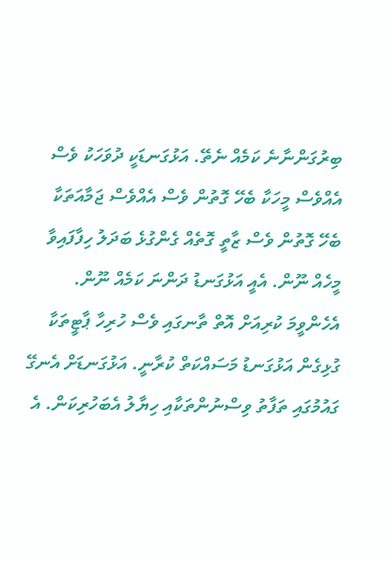ބިރުގަންނާނެ ކަމެއް ނެތޭ. އަޅުގަނޑަކީ ދުވަހަކު ވެސް އެއްވެސް މީހަކާ ބެހޭ ގޮތުން ވެސް އެއްވެސް ޖަމާއަތަކާ ބެހޭ ގޮތުން ވެސް ޒާތީ ގޮތެއް ގެންގުޅެ ބަދަލު ހިފާފައިވާ މީހެއް ނޫން. އެއީ އަޅުގަނޑު ދަންނަ ކަމެއް ނޫން. އެހެންވީމަ ކުރިއަށް އޮތް ތާނގައި ވެސް ހުރިހާ ޕާޓީތަކާ ގުޅިގެން އަޅުގަނޑު މަސައްކަތް ކުރާނީ. އަޅުގަނޑަށް އެނގޭ ގައުމުގައި ތަފާތު ވިސްނުންތަކާއި ހިޔާލު އެބަހުރިކަން. އެ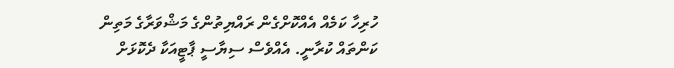ހުރިހާ ކަމެއް އެއްކޮށްގެން ރައްޔިތުންގެ މަޝްވަރާގެ މަތިން ކަންތައް ކުރާނީ. އެއްވެސް ސިޔާސީ ޕާޓީއަކާ ދެކޮޅަށް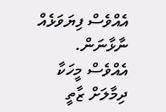އެއްވެސް ފިޔަވަޅެއް ނާޅާނަން. އެއްވެސް މީހަކާ ދިމާލަށް ޒާތީ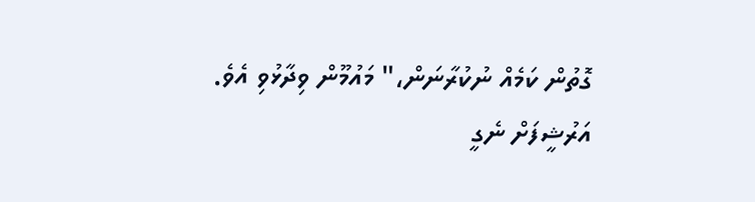ގޮތުން ކަމެއް ނުކުރާނަން،" މައުމޫން ވިދާޅުވި އެވެ.
އަރުޝީފަށް ނެގީ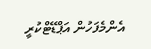އެންމެފަހުން އަޕްޑޭޓްކުރީ